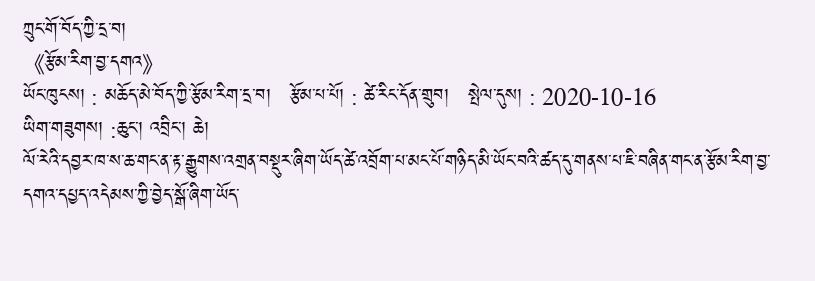ཀྲུང་གོ་བོད་ཀྱི་དྲ་བ།
《རྩོམ་རིག་བྱ་དགའ》
ཡོང་ཁུངས། : མཆོད་མེ་བོད་ཀྱི་རྩོམ་རིག་དྲ་བ།   རྩོམ་པ་པོ། : ཚེ་རིང་དོན་གྲུབ།   སྤེལ་དུས། : 2020-10-16
ཡིག་གཟུགས། :ཆུང་། འབྲིང་། ཆེ།
ལོ་རེའི་དབྱར་ཁ་ས་ཆ་གང་ན་རྟ་རྒྱུགས་འགྲན་བསྡུར་ཞིག་ཡོད་ཚེ་འབྲོག་པ་མང་པོ་གཉིད་མི་ཡོང་བའི་ཚད་དུ་གནས་པ་ཇི་བཞིན་གང་ན་རྩོམ་རིག་བྱ་དགའ་དཔྱད་འདེམས་ཀྱི་བྱེད་སྒོ་ཞིག་ཡོད་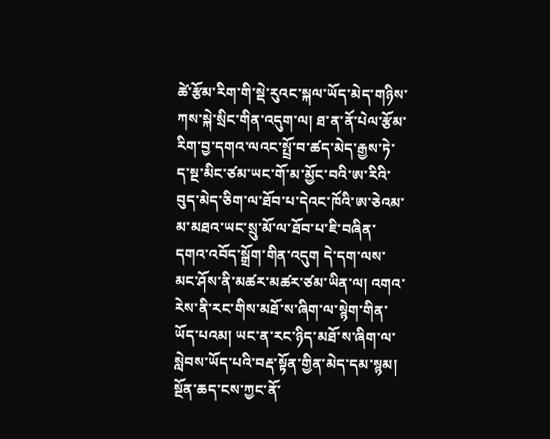ཚེ་རྩོམ་རིག་གི་སྡེ་རུའང་སྐལ་ཡོད་མེད་གཉིས་ཀས་སྐེ་སྲིང་གིན་འདུག་ལ། ཐ་ན་ནོ་པེལ་རྩོམ་རིག་བྱ་དགའ་ལའང་སྤྲོ་བ་ཚད་མེད་རྒྱས་ཏེ་ད་སྔ་མིང་ཙམ་ཡང་གོ་མ་མྱོང་བའི་ཨ་རིའི་བུད་མེད་ཅིག་ལ་ཐོབ་པ་དེའང་ཁོའི་ཨ་ཅེའམ་མ་མཐའ་ཡང་སྲུ་མོ་ལ་ཐོབ་པ་ཇི་བཞིན་དགའ་འབོད་སྒྲོག་གིན་འདུག དེ་དག་ལས་མང་ཤོས་ནི་མཚར་མཚར་ཙམ་ཡིན་ལ། འགའ་རེས་ནི་རང་གིས་མཐོ་ས་ཞིག་ལ་སྙེག་གིན་ཡོད་པའམ། ཡང་ན་རང་ཉིད་མཐོ་ས་ཞིག་ལ་སླེབས་ཡོད་པའི་བརྡ་སྟོན་གྱིན་མེད་དམ་སྙམ། སྔོན་ཆད་ངས་ཀྱང་ནོ་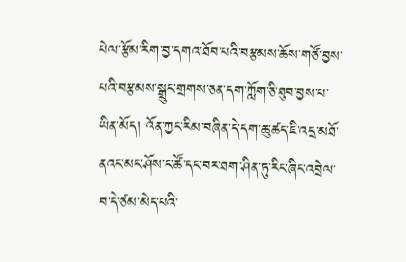པེལ་རྩོམ་རིག་བྱ་དགའ་ཐོབ་པའི་བརྩམས་ཆོས་གཙོ་བྱས་པའི་བརྩམས་སྒྲུང་གྲགས་ཅན་དག་ཀློག་ཅི་ཐུབ་བྱས་པ་ཡིན་མོད། འོན་ཀྱང་རིམ་བཞིན་དེ་དག་ཆུ་ཚད་ཇི་འདྲ་མཐོ་ནའང་མང་ཤོས་ང་ཚོ་དང་བར་ཐག་ཤིན་ཏུ་རིང་ཞིང་འབྲེལ་བ་དེ་ཙམ་མེད་པའི་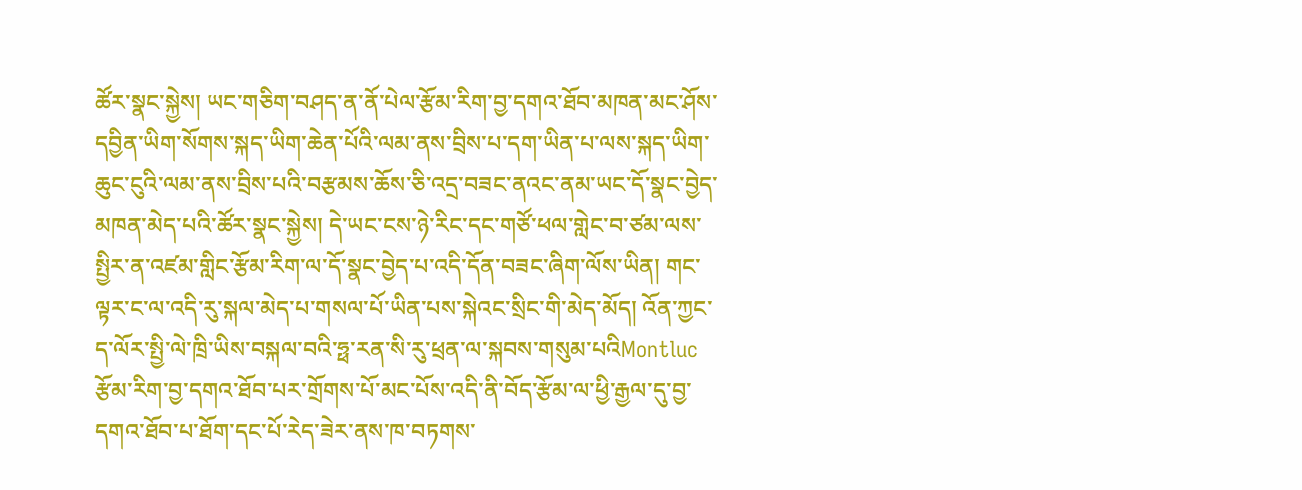ཚོར་སྣང་སྐྱེས། ཡང་གཅིག་བཤད་ན་ནོ་པེལ་རྩོམ་རིག་བྱ་དགའ་ཐོབ་མཁན་མང་ཤོས་དབྱིན་ཡིག་སོགས་སྐད་ཡིག་ཆེན་པོའི་ལམ་ནས་བྲིས་པ་དག་ཡིན་པ་ལས་སྐད་ཡིག་ཆུང་ངུའི་ལམ་ནས་བྲིས་པའི་བརྩམས་ཆོས་ཅི་འདྲ་བཟང་ནའང་ནམ་ཡང་དོ་སྣང་བྱེད་མཁན་མེད་པའི་ཚོར་སྣང་སྐྱེས། དེ་ཡང་ངས་ཉེ་རིང་དང་གཙོ་ཕལ་གླེང་བ་ཙམ་ལས་སྤྱིར་ན་འཛམ་གླིང་རྩོམ་རིག་ལ་དོ་སྣང་བྱེད་པ་འདི་དོན་བཟང་ཞིག་ལོས་ཡིན། གང་ལྟར་ང་ལ་འདི་རུ་སྐལ་མེད་པ་གསལ་པོ་ཡིན་པས་སྐེའང་སྲིང་གི་མེད་མོད། འོན་ཀྱང་ད་ལོར་སྤྱི་ལེ་ཁྲི་ཡིས་བསྐལ་བའི་ཧྥ་རན་སི་རུ་ཕྲན་ལ་སྐབས་གསུམ་པའིMontluc རྩོམ་རིག་བྱ་དགའ་ཐོབ་པར་གྲོགས་པོ་མང་པོས་འདི་ནི་བོད་རྩོམ་ལ་ཕྱི་རྒྱལ་དུ་བྱ་དགའ་ཐོབ་པ་ཐོག་དང་པོ་རེད་ཟེར་ནས་ཁ་བཏགས་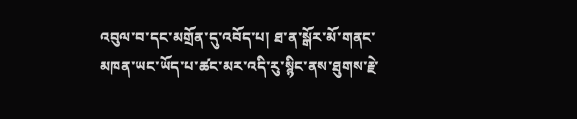འབུལ་བ་དང་མགྲོན་དུ་འབོད་པ། ཐ་ན་སྒོར་མོ་གནང་མཁན་ཡང་ཡོད་པ་ཚང་མར་འདི་རུ་སྙིང་ནས་ཐུགས་རྗེ་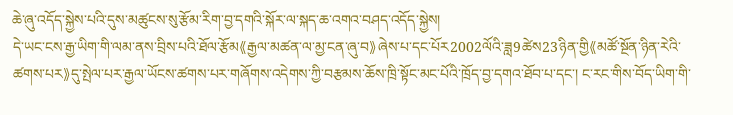ཆེ་ཞུ་འདོད་སྐྱེས་པའི་དུས་མཚུངས་སུ་རྩོམ་རིག་བྱ་དགའི་སྐོར་ལ་སྐད་ཆ་འགའ་བཤད་འདོད་སྐྱེས།
དེ་ཡང་ངས་རྒྱ་ཡིག་གི་ལམ་ནས་བྲིས་པའི་ཐོལ་རྩོམ《རྒྱལ་མཚན་ལ་མྱ་ངན་ཞུ་བ》ཞེས་པ་དང་པོར2002ལོའི་ཟླ9ཚེས23ཉིན་གྱི《མཚོ་སྔོན་ཉིན་རེའི་ཚགས་པར》དུ་སྤེལ་པར་རྒྱལ་ཡོངས་ཚགས་པར་གཞོགས་འདེགས་ཀྱི་བརྩམས་ཆོས་ཁྲི་སྟོང་མང་པོའི་ཁྲོད་བྱ་དགའ་ཐོབ་པ་དང་། ང་རང་གིས་བོད་ཡིག་གི་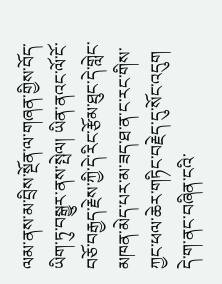ལམ་ནས་མ་བྲིས་སྔོན་ལ་གཞན་གྱིས་བོད་ཡིག་ཏུ་བསྒྱུར་ནས་སྤེལ། ཡིན་ནའང་ལོ་ངོ་བཅོ་བརྒྱད་རྗེས་ཀྱི་དེ་རིང་རྩོམ་ཐུང་དེ་གླེང་མཁན་མེད་པར་མ་ཟད་ཐ་ན་ང་རང་གིས་ཀྱང་ཕལ་ཆེར་གཏིང་བརྗེད་དུ་སོང་འདུག དེ་ག་ནང་བཞིན་ངའི་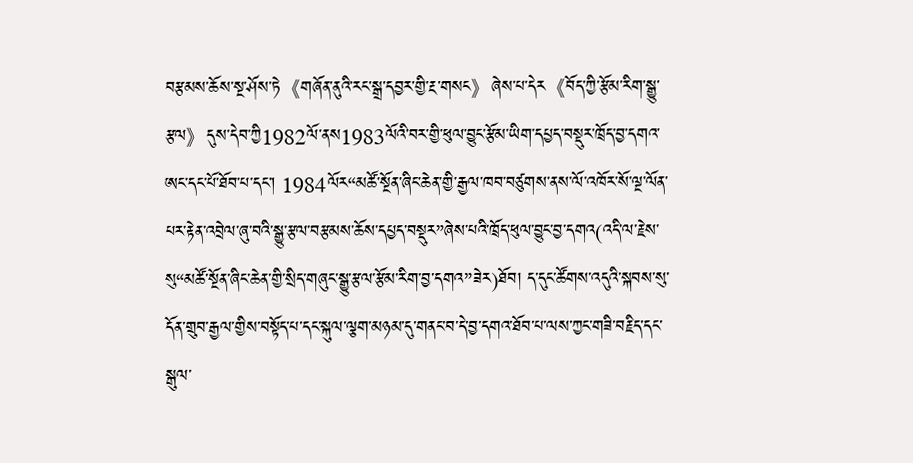བརྩམས་ཆོས་སྔ་ཤོས་ཏེ《གཞོན་ནུའི་རང་སྒྲ་དབྱར་གྱི་རྔ་གསང》ཞེས་པ་དེར《བོད་ཀྱི་རྩོམ་རིག་སྒྱུ་རྩལ》དུས་དེབ་ཀྱི1982ལོ་ནས1983ལོའི་བར་གྱི་ཕུལ་བྱུང་རྩོམ་ཡིག་དཔྱད་བསྡུར་ཁྲོད་བྱ་དགའ་ཨང་དང་པོ་ཐོབ་པ་དང་། 1984ལོར“མཚོ་སྔོན་ཞིང་ཆེན་གྱི་རྒྱལ་ཁབ་བཙུགས་ནས་ལོ་འཁོར་སོ་ལྔ་ལོན་པར་རྟེན་འབྲེལ་ཞུ་བའི་སྒྱུ་རྩལ་བརྩམས་ཆོས་དཔྱད་བསྡུར”ཞེས་པའི་ཁྲོད་ཕུལ་བྱུང་བྱ་དགའ(འདི་ལ་རྗེས་སུ“མཚོ་སྔོན་ཞིང་ཆེན་གྱི་སྲིད་གཞུང་སྒྱུ་རྩལ་རྩོམ་རིག་བྱ་དགའ”ཟེར)ཐོབ། ད་དུང་ཚོགས་འདུའི་སྐབས་སུ་དོན་གྲུབ་རྒྱལ་གྱིས་བསྟོད་པ་དང་སྐུལ་ལྕག་མཉམ་དུ་གནང་བ་དེ་བྱ་དགའ་ཐོབ་པ་ལས་ཀྱང་གཟི་བརྗིད་དང་སྒུལ་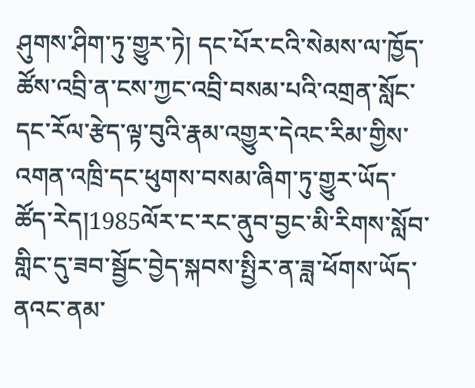ཤུགས་ཤིག་ཏུ་གྱུར་ཏེ། དང་པོར་ངའི་སེམས་ལ་ཁྱོད་ཚོས་འབྲི་ན་ངས་ཀྱང་འབྲི་བསམ་པའི་འགྲན་སློང་དང་རོལ་རྩེད་ལྟ་བུའི་རྣམ་འགྱུར་དེའང་རིམ་གྱིས་འགན་འཁྲི་དང་ཕུགས་བསམ་ཞིག་ཏུ་གྱུར་ཡོད་ཚོད་རེད།1985ལོར་ང་རང་ནུབ་བྱང་མི་རིགས་སློབ་གླིང་དུ་ཟབ་སྦྱོང་བྱེད་སྐབས་སྤྱིར་ན་ཟླ་ཕོགས་ཡོད་ནའང་ནམ་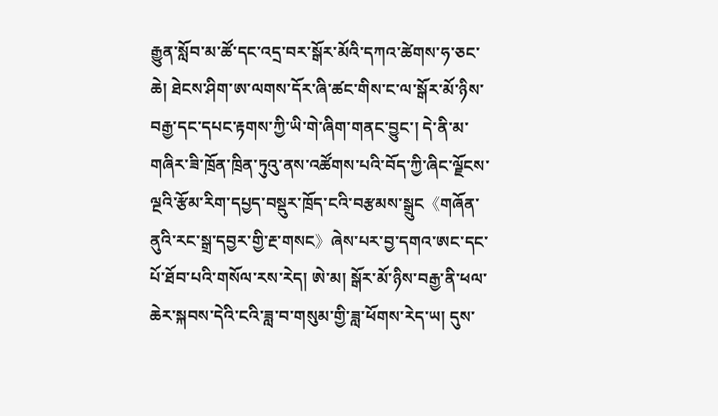རྒྱུན་སློབ་མ་ཚོ་དང་འདྲ་བར་སྒོར་མོའི་དཀའ་ཚེགས་ཧ་ཅང་ཆེ། ཐེངས་ཤིག་ཨ་ལགས་དོར་ཞི་ཚང་གིས་ང་ལ་སྒོར་མོ་ཉིས་བརྒྱ་དང་དཔང་རྟགས་ཀྱི་ཡི་གེ་ཞིག་གནང་བྱུང་། དེ་ནི་མ་གཞིར་ཟི་ཁྲོན་ཁྲིན་ཏུའུ་ནས་འཚོགས་པའི་བོད་ཀྱི་ཞིང་ལྗོངས་ལྔའི་རྩོམ་རིག་དཔྱད་བསྡུར་ཁྲོད་ངའི་བརྩམས་སྒྲུང《གཞོན་ནུའི་རང་སྒྲ་དབྱར་གྱི་རྔ་གསང》ཞེས་པར་བྱ་དགའ་ཨང་དང་པོ་ཐོབ་པའི་གསོལ་རས་རེད། ཨེ་མ། སྒོར་མོ་ཉིས་བརྒྱ་ནི་ཕལ་ཆེར་སྐབས་དེའི་ངའི་ཟླ་བ་གསུམ་གྱི་ཟླ་ཕོགས་རེད་ཡ། དུས་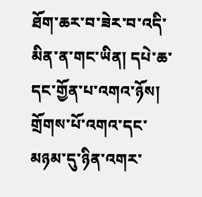ཐོག་ཆར་བ་ཟེར་བ་འདི་མིན་ན་གང་ཡིན། དཔེ་ཆ་དང་གྱོན་པ་འགའ་ཉོས། གྲོགས་པོ་འགའ་དང་མཉམ་དུ་ཉིན་འགར་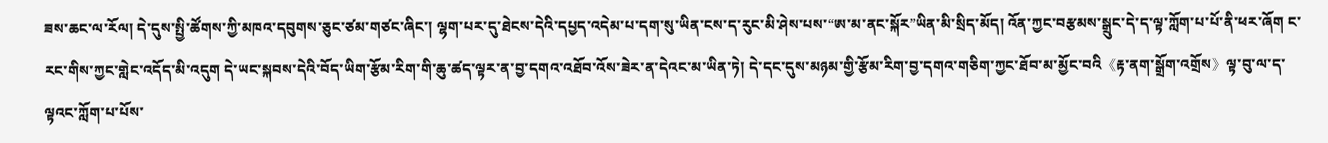ཟས་ཆང་ལ་རོལ། དེ་དུས་སྤྱི་ཚོགས་ཀྱི་མཁའ་དབུགས་ཅུང་ཙམ་གཙང་ཞིང་། ལྷག་པར་དུ་ཐེངས་དེའི་དཔྱད་འདེམ་པ་དག་སུ་ཡིན་ངས་ད་རུང་མི་ཤེས་པས་“ཨ་མ་ནང་སྐོར”ཡིན་མི་སྲིད་མོད། འོན་ཀྱང་བརྩམས་སྒྲུང་དེ་ད་ལྟ་ཀློག་པ་པོ་ནི་ཕར་ཞོག ང་རང་གིས་ཀྱང་གླེང་འདོད་མི་འདུག དེ་ཡང་སྐབས་དེའི་བོད་ཡིག་རྩོམ་རིག་གི་ཆུ་ཚད་ལྟར་ན་བྱ་དགའ་འཐོབ་འོས་ཟེར་ན་དེའང་མ་ཡིན་ཏེ། དེ་དང་དུས་མཉམ་གྱི་རྩོམ་རིག་བྱ་དགའ་གཅིག་ཀྱང་ཐོབ་མ་མྱོང་བའི《རྟ་ནག་སྒྲོག་འགྲོས》ལྟ་བུ་ལ་ད་ལྟའང་ཀློག་པ་པོས་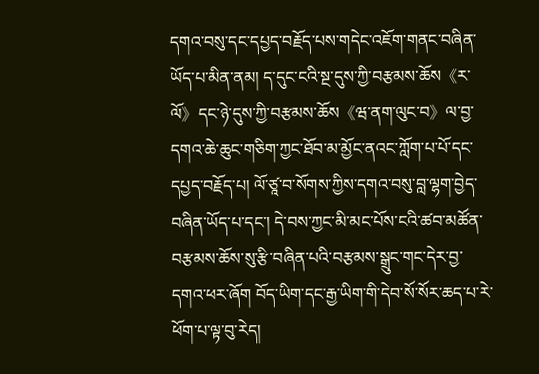དགའ་བསུ་དང་དཔྱད་བརྗོད་པས་གདེང་འཇོག་གནང་བཞིན་ཡོད་པ་མིན་ནམ། ད་དུང་ངའི་སྔ་དུས་ཀྱི་བརྩམས་ཆོས《ར་ལོ》དང་ཉེ་དུས་ཀྱི་བརྩམས་ཆོས《ཝ་ནག་ལུང་བ》ལ་བྱ་དགའ་ཆེ་ཆུང་གཅིག་ཀྱང་ཐོབ་མ་མྱོང་ནའང་ཀློག་པ་པོ་དང་དཔྱད་བརྗོད་པ། ལོ་ཙཱ་བ་སོགས་ཀྱིས་དགའ་བསུ་བླ་ལྷག་བྱེད་བཞིན་ཡོད་པ་དང་། དེ་བས་ཀྱང་མི་མང་པོས་ངའི་ཚབ་མཚོན་བརྩམས་ཆོས་སུ་རྩི་བཞིན་པའི་བརྩམས་སྒྲུང་གང་དེར་བྱ་དགའ་ཕར་ཞོག བོད་ཡིག་དང་རྒྱ་ཡིག་གི་དེབ་སོ་སོར་ཆད་པ་རེ་ཕོག་པ་ལྟ་བུ་རེད།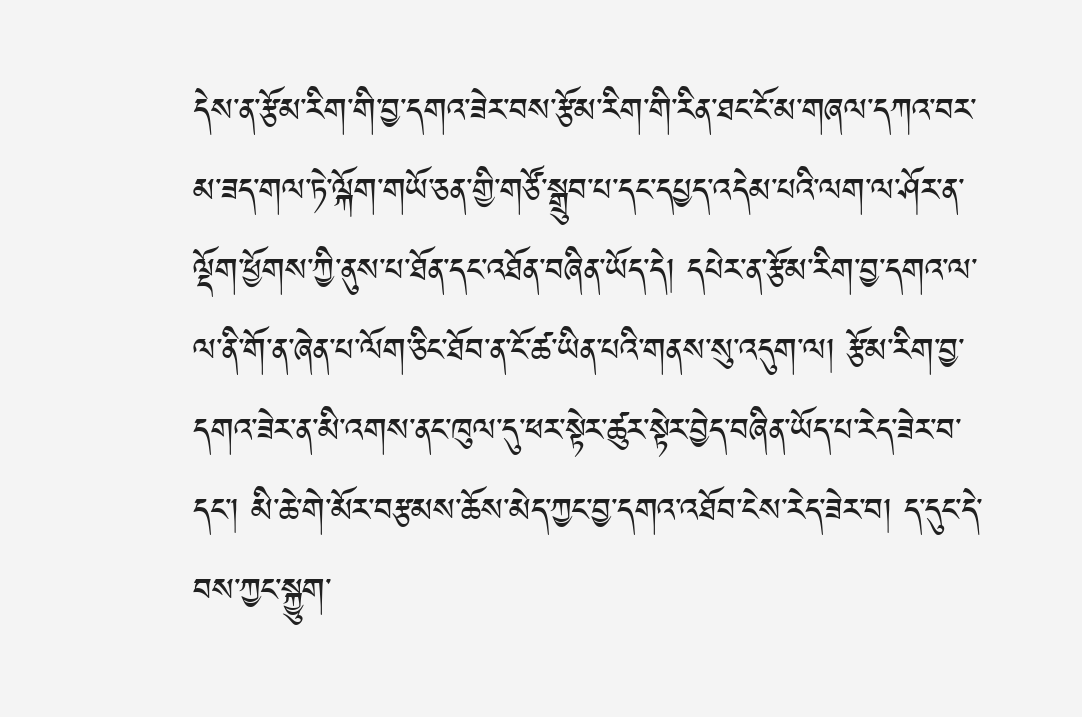དེས་ན་རྩོམ་རིག་གི་བྱ་དགའ་ཟེར་བས་རྩོམ་རིག་གི་རིན་ཐང་ངོ་མ་གཞལ་དཀའ་བར་མ་ཟད་གལ་ཏེ་ལྐོག་གཡོ་ཅན་གྱི་གཙོ་སྒྲུབ་པ་དང་དཔྱད་འདེམ་པའི་ལག་ལ་ཤོར་ན་ལྡོག་ཕྱོགས་ཀྱི་ནུས་པ་ཐོན་དང་འཐོན་བཞིན་ཡོད་དེ། དཔེར་ན་རྩོམ་རིག་བྱ་དགའ་ལ་ལ་ནི་གོ་ན་ཞེན་པ་ལོག་ཅིང་ཐོབ་ན་ངོ་ཚ་ཡིན་པའི་གནས་སུ་འདུག་ལ། རྩོམ་རིག་བྱ་དགའ་ཟེར་ན་མི་འགས་ནང་ཁུལ་དུ་ཕར་སྟེར་ཚུར་སྟེར་བྱེད་བཞིན་ཡོད་པ་རེད་ཟེར་བ་དང་། མི་ཆེ་གེ་མོར་བརྩམས་ཆོས་མེད་ཀྱང་བྱ་དགའ་འཐོབ་ངེས་རེད་ཟེར་བ། ད་དུང་དེ་བས་ཀྱང་སྐྱུག་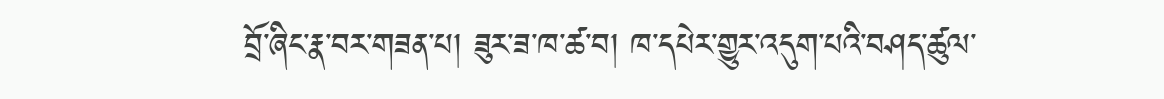བྲོ་ཞིང་རྣ་བར་གཟན་པ། ཟུར་ཟ་ཁ་ཚ་བ། ཁ་དཔེར་གྱུར་འདུག་པའི་བཤད་ཚུལ་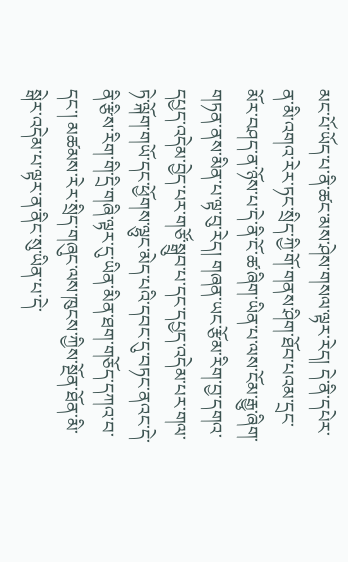མང་པོ་ཡོད་པ་ནི་ཚང་མས་ཤེས་གསལ་ལྟར་རེད། དེ་ནི་དཔེར་ན་མི་འགའ་རེར་ཏང་སྲིད་ཀྱི་གོ་གནས་ཤིག་ཐོབ་པའམ་དྲང་མོར་བཤད་ན་ཉོས་པ་དེ་ནི་ངོ་ཚ་ཞིག་ཡིན་པ་ལས་ངོམ་རྒྱུ་ཞིག་གཏན་ནས་མིན་པ་ལྟ་བུ་རེད། གཞན་ཡང་རྩོམ་རིག་བྱ་དགའ་དཔྱད་འདེམ་བྱེད་པར་གཙོ་སྒྲུབ་པ་དང་དཔྱད་འདེམ་པར་གལ་ཏེ་ལྐོག་གཡོ་དང་ཕྱོགས་ལྷུང་མེད་པའི་དབང་དུ་བཏང་ནའང་དེ་ནི་རྩིས་རིག་གི་དྲི་གཞི་ལྟར་དུ་ཡིན་མིན་ཐག་གཅོད་དཀའ་བ་དང་། མཚམས་རེར་སྲིད་གཞུང་ལས་ཁུངས་ཀྱིས་སྔོན་ཐོན་མི་སྒེར་འདེམ་པ་ལྟར་ན་ནིང་སུ་ཡིན་པ་དེ་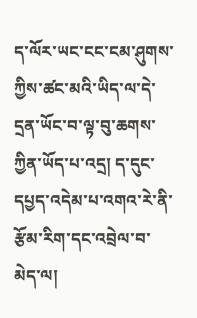ད་ལོར་ཡང་ངང་ངམ་ཤུགས་ཀྱིས་ཚང་མའི་ཡིད་ལ་དེ་དྲན་ཡོང་བ་ལྟ་བུ་ཆགས་ཀྱིན་ཡོད་པ་འདྲ། ད་དུང་དཔྱད་འདེམ་པ་འགའ་རེ་ནི་རྩོམ་རིག་དང་འབྲེལ་བ་མེད་ལ།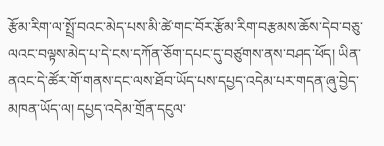རྩོམ་རིག་ལ་སྤྲོ་བའང་མེད་པས་མི་ཚེ་གང་བོར་རྩོམ་རིག་བརྩམས་ཆོས་དེབ་བཅུ་ལའང་བལྟས་མེད་པ་དེ་ངས་དཀོན་ཅོག་དཔང་དུ་བཙུགས་ནས་བཤད་ཕོད། ཡིན་ནའང་དེ་ཚོར་གོ་གནས་དང་ལས་ཐོབ་ཡོད་པས་དཔྱད་འདེམ་པར་གདན་ཞུ་བྱེད་མཁན་ཡོད་ལ། དཔྱད་འདེམ་གྲོན་དངུལ་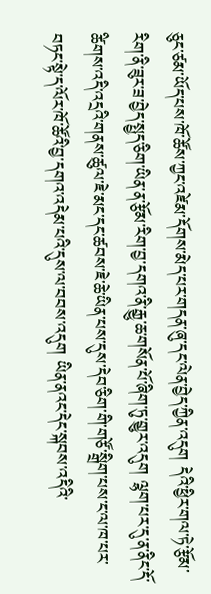ཅུང་ཙམ་ཡོད་པས་ཁོ་ཚོས་ཀྱང་འཛེམ་དོགས་མེད་པར་གདན་ཞུ་དང་ལེན་བྱེད་ཀྱིན་འདུག དེའི་ཕྱིར་གལ་ཏེ་རྩོམ་རིག་ནི་ཟུར་ཟ་བྱེད་སྤྱད་ཅིག་ཡིན་ན་རྩོམ་རིག་བྱ་དགའ་ནི་རྒྱུ་ཆ་གསོན་པོ་ཞིག་ཏུ་གྱུར་འདུག ལྷག་པར་དུ་ན་ནིང་དོ་ཚིགས་འདི་འདྲའི་གནས་ཚུལ་ཇེ་མང་དང་ཚབས་ཇེ་ཆེ་ཡིན་པས་དུས་དེབ་ཅིག་གི་གཙོ་སྒྲིག་པས་ང་ལ་ཁ་པར་བཏང་སྟེ་ད་ལོར་ཁོ་ཚོའི་བྱ་དགའ་འདེམ་པའི་དུས་ལ་བབས་འདུག ཡིན་ནའང་དེང་སྐབས་འདིའི་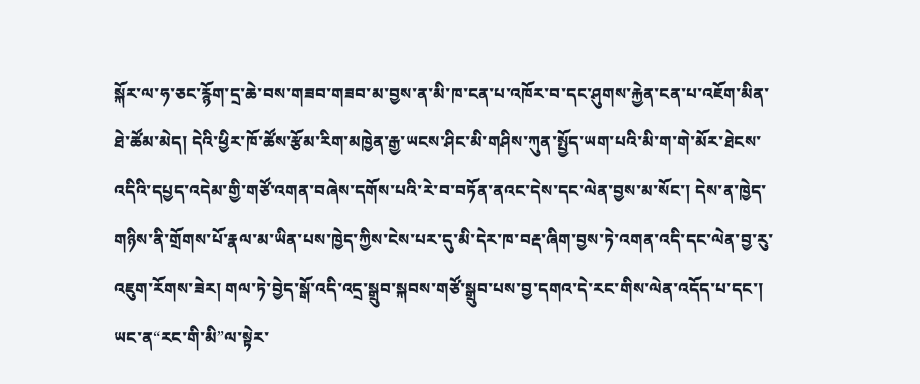སྐོར་ལ་ཧ་ཅང་རྙོག་དྲ་ཆེ་བས་གཟབ་གཟབ་མ་བྱས་ན་མི་ཁ་ངན་པ་འཁོར་བ་དང་ཤུགས་རྐྱེན་ངན་པ་འཇོག་མིན་ཐེ་ཚོམ་མེད། དེའི་ཕྱིར་ཁོ་ཚོས་རྩོམ་རིག་མཁྱེན་རྒྱ་ཡངས་ཤིང་མི་གཤིས་ཀུན་སྤྱོད་ཡག་པའི་མི་ག་གེ་མོར་ཐེངས་འདིའི་དཔྱད་འདེམ་གྱི་གཙོ་འགན་བཞེས་དགོས་པའི་རེ་བ་བཏོན་ནའང་དེས་དང་ལེན་བྱས་མ་སོང་། དེས་ན་ཁྱེད་གཉིས་ནི་གྲོགས་པོ་རྣལ་མ་ཡིན་པས་ཁྱེད་ཀྱིས་ངེས་པར་དུ་མི་དེར་ཁ་བརྡ་ཞིག་བྱས་ཏེ་འགན་འདི་དང་ལེན་བྱ་རུ་འཇུག་རོགས་ཟེར། གལ་ཏེ་བྱེད་སྒོ་འདི་འདྲ་སྒྲུབ་སྐབས་གཙོ་སྒྲུབ་པས་བྱ་དགའ་དེ་རང་གིས་ལེན་འདོད་པ་དང་། ཡང་ན“རང་གི་མི”ལ་སྟེར་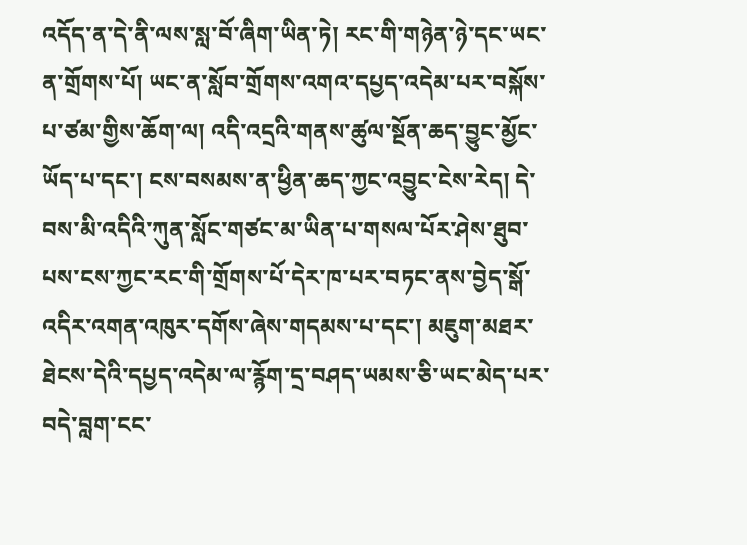འདོད་ན་དེ་ནི་ལས་སླ་བོ་ཞིག་ཡིན་ཏེ། རང་གི་གཉེན་ཉེ་དང་ཡང་ན་གྲོགས་པོ། ཡང་ན་སློབ་གྲོགས་འགའ་དཔྱད་འདེམ་པར་བསྐོས་པ་ཙམ་གྱིས་ཆོག་ལ། འདི་འདྲའི་གནས་ཚུལ་སྔོན་ཆད་བྱུང་མྱོང་ཡོད་པ་དང་། ངས་བསམས་ན་ཕྱིན་ཆད་ཀྱང་འབྱུང་ངེས་རེད། དེ་བས་མི་འདིའི་ཀུན་སློང་གཙང་མ་ཡིན་པ་གསལ་པོར་ཤེས་ཐུབ་པས་ངས་ཀྱང་རང་གི་གྲོགས་པོ་དེར་ཁ་པར་བཏང་ནས་བྱེད་སྒོ་འདིར་འགན་འཁུར་དགོས་ཞེས་གདམས་པ་དང་། མཇུག་མཐར་ཐེངས་དེའི་དཔྱད་འདེམ་ལ་རྙོག་དྲ་བཤད་ཡམས་ཅི་ཡང་མེད་པར་བདེ་བླག་ངང་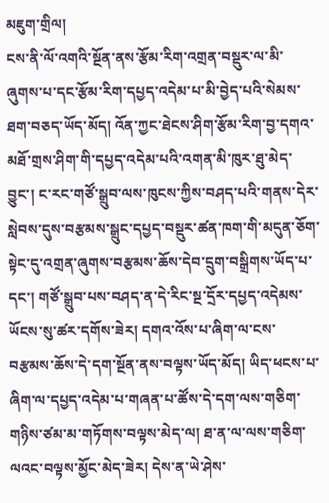མཇུག་གྲིལ།
ངས་ནི་ལོ་འགའི་སྔོན་ནས་རྩོམ་རིག་འགྲན་བསྡུར་ལ་མི་ཞུགས་པ་དང་རྩོམ་རིག་དཔྱད་འདེམ་པ་མི་བྱེད་པའི་སེམས་ཐག་བཅད་ཡོད་མོད། འོན་ཀྱང་ཐེངས་ཤིག་རྩོམ་རིག་བྱ་དགའ་མཐོ་གྲས་ཤིག་གི་དཔྱད་འདེམ་པའི་འགན་མི་ཁུར་ཐུ་མེད་བྱུང་། ང་རང་གཙོ་སྒྲུབ་ལས་ཁུངས་ཀྱིས་བཤད་པའི་གནས་དེར་སླེབས་དུས་བརྩམས་སྒྲུང་དཔྱད་བསྡུར་ཚན་ཁག་གི་མདུན་ཅོག་སྟེང་དུ་འགྲན་ཞུགས་བརྩམས་ཆོས་དེབ་དྲུག་བསྒྲིགས་ཡོད་པ་དང་། གཙོ་སྒྲུབ་པས་བཤད་ན་དེ་རིང་སྔ་དྲོར་དཔྱད་འདེམས་ཡོངས་སུ་ཚར་དགོས་ཟེར། དགའ་འོས་པ་ཞིག་ལ་ངས་བརྩམས་ཆོས་དེ་དག་སྔོན་ནས་བལྟས་ཡོད་མོད། ཡིད་ཕངས་པ་ཞིག་ལ་དཔྱད་འདེམ་པ་གཞན་པ་ཚོས་དེ་དག་ལས་གཅིག་གཉིས་ཙམ་མ་གཏོགས་བལྟས་མེད་ལ། ཐ་ན་ལ་ལས་གཅིག་ལའང་བལྟས་མྱོང་མེད་ཟེར། དེས་ན་ཡེ་ཤེས་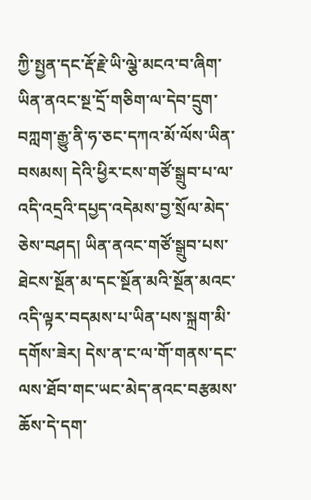ཀྱི་སྤྱན་དང་རྡོ་རྗེ་ཡི་ལྕེ་མངའ་བ་ཞིག་ཡིན་ནའང་སྔ་དྲོ་གཅིག་ལ་དེབ་དྲུག་བཀླག་རྒྱུ་ནི་ཧ་ཅང་དཀའ་མོ་ལོས་ཡིན་བསམས། དེའི་ཕྱིར་ངས་གཙོ་སྒྲུབ་པ་ལ་འདི་འདྲའི་དཔྱད་འདེམས་བྱ་སྲོལ་མེད་ཅེས་བཤད། ཡིན་ནའང་གཙོ་སྒྲུབ་པས་ཐེངས་སྔོན་མ་དང་སྔོན་མའི་སྔོན་མའང་འདི་ལྟར་བདམས་པ་ཡིན་པས་སྐྲག་མི་དགོས་ཟེར། དེས་ན་ང་ལ་གོ་གནས་དང་ལས་ཐོབ་གང་ཡང་མེད་ནའང་བརྩམས་ཆོས་དེ་དག་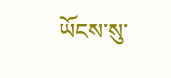ཡོངས་སུ་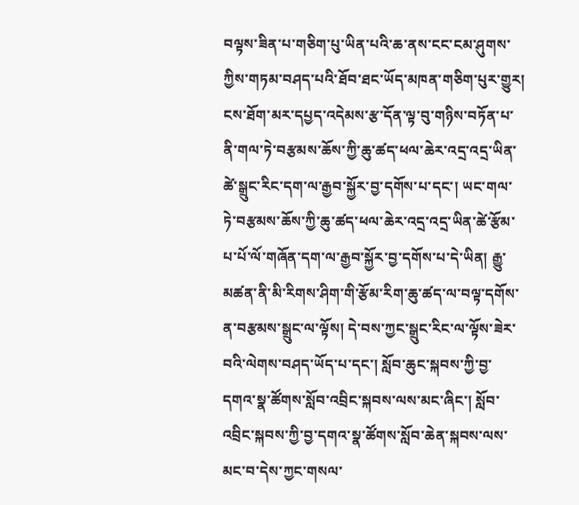བལྟས་ཟིན་པ་གཅིག་པུ་ཡིན་པའི་ཆ་ནས་ངང་ངམ་ཤུགས་ཀྱིས་གཏམ་བཤད་པའི་ཐོབ་ཐང་ཡོད་མཁན་གཅིག་པུར་གྱུར། ངས་ཐོག་མར་དཔྱད་འདེམས་རྩ་དོན་ལྟ་བུ་གཉིས་བཏོན་པ་ནི་གལ་ཏེ་བརྩམས་ཆོས་ཀྱི་ཆུ་ཚད་ཕལ་ཆེར་འདྲ་འདྲ་ཡིན་ཚེ་སྒྲུང་རིང་དག་ལ་རྒྱབ་སྐྱོར་བྱ་དགོས་པ་དང་། ཡང་གལ་ཏེ་བརྩམས་ཆོས་ཀྱི་ཆུ་ཚད་ཕལ་ཆེར་འདྲ་འདྲ་ཡིན་ཚེ་རྩོམ་པ་པོ་ལོ་གཞོན་དག་ལ་རྒྱབ་སྐྱོར་བྱ་དགོས་པ་དེ་ཡིན། རྒྱུ་མཚན་ནི་མི་རིགས་ཤིག་གི་རྩོམ་རིག་ཆུ་ཚད་ལ་བལྟ་དགོས་ན་བརྩམས་སྒྲུང་ལ་ལྟོས། དེ་བས་ཀྱང་སྒྲུང་རིང་ལ་ལྟོས་ཟེར་བའི་ལེགས་བཤད་ཡོད་པ་དང་། སློབ་ཆུང་སྐབས་ཀྱི་བྱ་དགའ་སྣ་ཚོགས་སློབ་འབྲིང་སྐབས་ལས་མང་ཞིང་། སློབ་འབྲིང་སྐབས་ཀྱི་བྱ་དགའ་སྣ་ཚོགས་སློབ་ཆེན་སྐབས་ལས་མང་བ་དེས་ཀྱང་གསལ་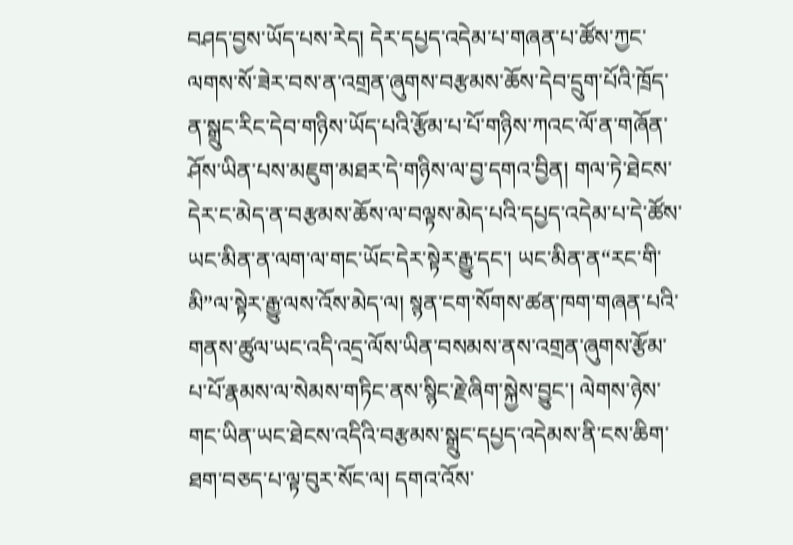བཤད་བྱས་ཡོད་པས་རེད། དེར་དཔྱད་འདེམ་པ་གཞན་པ་ཚོས་ཀྱང་ལགས་སོ་ཟེར་བས་ན་འགྲན་ཞུགས་བརྩམས་ཆོས་དེབ་དྲུག་པོའི་ཁྲོད་ན་སྒྲུང་རིང་དེབ་གཉིས་ཡོད་པའི་རྩོམ་པ་པོ་གཉིས་ཀའང་ལོ་ན་གཞོན་ཤོས་ཡིན་པས་མཇུག་མཐར་དེ་གཉིས་ལ་བྱ་དགའ་བྱིན། གལ་ཏེ་ཐེངས་དེར་ང་མེད་ན་བརྩམས་ཆོས་ལ་བལྟས་མེད་པའི་དཔྱད་འདེམ་པ་དེ་ཚོས་ཡང་མིན་ན་ལག་ལ་གང་ཡོང་དེར་སྟེར་རྒྱུ་དང་། ཡང་མིན་ན“རང་གི་མི”ལ་སྟེར་རྒྱུ་ལས་འོས་མེད་ལ། སྙན་ངག་སོགས་ཚན་ཁག་གཞན་པའི་གནས་ཚུལ་ཡང་འདི་འདྲ་ལོས་ཡིན་བསམས་ནས་འགྲན་ཞུགས་རྩོམ་པ་པོ་རྣམས་ལ་སེམས་གཏིང་ནས་སྙིང་རྗེ་ཞིག་སྐྱེས་བྱུང་། ལེགས་ཉེས་གང་ཡིན་ཡང་ཐེངས་འདིའི་བརྩམས་སྒྲུང་དཔྱད་འདེམས་ནི་ངས་ཆིག་ཐག་བཅད་པ་ལྟ་བུར་སོང་ལ། དགའ་འོས་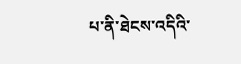པ་ནི་ཐེངས་འདིའི་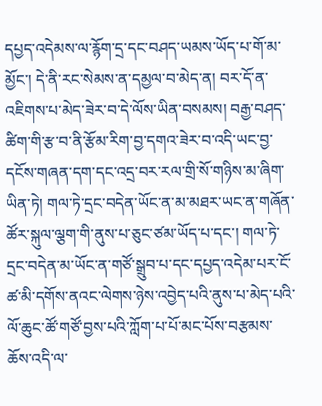དཔྱད་འདེམས་ལ་རྙོག་དྲ་དང་བཤད་ཡམས་ཡོད་པ་གོ་མ་མྱོང་། དེ་ནི་རང་སེམས་ན་དམྱལ་བ་མེད་ན། བར་དོ་ན་འཇིགས་པ་མེད་ཟེར་བ་དེ་ལོས་ཡིན་བསམས། བརྒྱ་བཤད་ཚིག་གི་རྩ་བ་ནི་རྩོམ་རིག་བྱ་དགའ་ཟེར་བ་འདི་ཡང་བྱ་དངོས་གཞན་དག་དང་འདྲ་བར་རལ་གྲི་སོ་གཉིས་མ་ཞིག་ཡིན་ཏེ། གལ་ཏེ་དྲང་བདེན་ཡོང་ན་མ་མཐར་ཡང་ན་གཞོན་ཚོར་སྐུལ་ལྕག་གི་ནུས་པ་ཅུང་ཙམ་ཡོད་པ་དང་། གལ་ཏེ་དྲང་བདེན་མ་ཡོང་ན་གཙོ་སྒྲུབ་པ་དང་དཔྱད་འདེམ་པར་ངོ་ཚ་མི་དགོས་ནའང་ལེགས་ཉེས་འབྱེད་པའི་ནུས་པ་མེད་པའི་ལོ་ཆུང་ཚོ་གཙོ་བྱས་པའི་ཀློག་པ་པོ་མང་པོས་བརྩམས་ཆོས་འདི་ལ་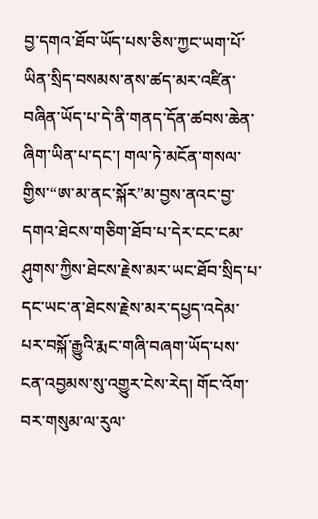བྱ་དགའ་ཐོབ་ཡོད་པས་ཅིས་ཀྱང་ཡག་པོ་ཡིན་སྲིད་བསམས་ནས་ཚད་མར་འཛིན་བཞིན་ཡོད་པ་དེ་ནི་གནད་དོན་ཚབས་ཆེན་ཞིག་ཡིན་པ་དང་། གལ་ཏེ་མངོན་གསལ་གྱིས་“ཨ་མ་ནང་སྐོར”མ་བྱས་ནའང་བྱ་དགའ་ཐེངས་གཅིག་ཐོབ་པ་དེར་ངང་ངམ་ཤུགས་ཀྱིས་ཐེངས་རྗེས་མར་ཡང་ཐོབ་སྲིད་པ་དང་ཡང་ན་ཐེངས་རྗེས་མར་དཔྱད་འདེམ་པར་བསྐོ་རྒྱུའི་རྨང་གཞི་བཞག་ཡོད་པས་ངན་འབྱམས་སུ་འགྱུར་ངེས་རེད། གོང་འོག་བར་གསུམ་ལ་རུལ་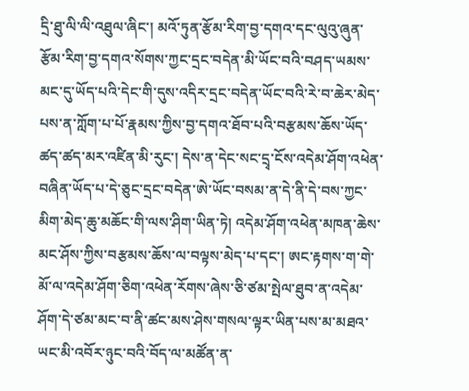དྲི་ཐུ་ལི་ལི་འཐུལ་ཞིང་། མའོ་ཏུན་རྩོམ་རིག་བྱ་དགའ་དང་ལུའུ་ཞུན་རྩོམ་རིག་བྱ་དགའ་སོགས་ཀྱང་དྲང་བདེན་མི་ཡོང་བའི་བཤད་ཡམས་མང་དུ་ཡོད་པའི་དེང་གི་དུས་འདིར་དྲང་བདེན་ཡོང་བའི་རེ་བ་ཆེར་མེད་པས་ན་ཀློག་པ་པོ་རྣམས་ཀྱིས་བྱ་དགའ་ཐོབ་པའི་བརྩམས་ཆོས་ཡོད་ཚད་ཚད་མར་འཛིན་མི་རུང་། དེས་ན་དེང་སང་དྲྭ་ངོས་འདེམ་ཤོག་འཕེན་བཞིན་ཡོད་པ་དེ་ཅུང་དྲང་བདེན་ཨེ་ཡོང་བསམ་ན་དེ་ནི་དེ་བས་ཀྱང་མིག་མེད་ཆུ་མཆོང་གི་ལས་ཤིག་ཡིན་ཏེ། འདེམ་ཤོག་འཕེན་མཁན་ཆེས་མང་ཤོས་ཀྱིས་བརྩམས་ཆོས་ལ་བལྟས་མེད་པ་དང་། ཨང་རྟགས་ག་གེ་མོ་ལ་འདེམ་ཤོག་ཅིག་འཕེན་རོགས་ཞེས་ཅི་ཙམ་སྤེལ་ཐུབ་ན་འདེམ་ཤོག་དེ་ཙམ་མང་བ་ནི་ཚང་མས་ཤེས་གསལ་ལྟར་ཡིན་པས་མ་མཐའ་ཡང་མི་འབོར་ཉུང་བའི་བོད་ལ་མཚོན་ན་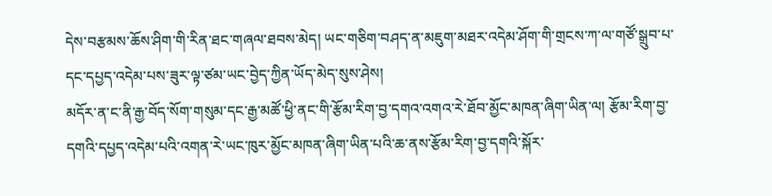དེས་བརྩམས་ཆོས་ཤིག་གི་རིན་ཐང་གཞལ་ཐབས་མེད། ཡང་གཅིག་བཤད་ན་མཇུག་མཐར་འདེམ་ཤོག་གི་གྲངས་ཀ་ལ་གཙོ་སྒྲུབ་པ་དང་དཔྱད་འདེམ་པས་ཟུར་ལྟ་ཙམ་ཡང་བྱེད་ཀྱིན་ཡོད་མེད་སུས་ཤེས།
མདོར་ན་ང་ནི་རྒྱ་བོད་སོག་གསུམ་དང་རྒྱ་མཚོ་ཕྱི་ནང་གི་རྩོམ་རིག་བྱ་དགའ་འགའ་རེ་ཐོབ་མྱོང་མཁན་ཞིག་ཡིན་ལ། རྩོམ་རིག་བྱ་དགའི་དཔྱད་འདེམ་པའི་འགན་རེ་ཡང་ཁུར་མྱོང་མཁན་ཞིག་ཡིན་པའི་ཆ་ནས་རྩོམ་རིག་བྱ་དགའི་སྐོར་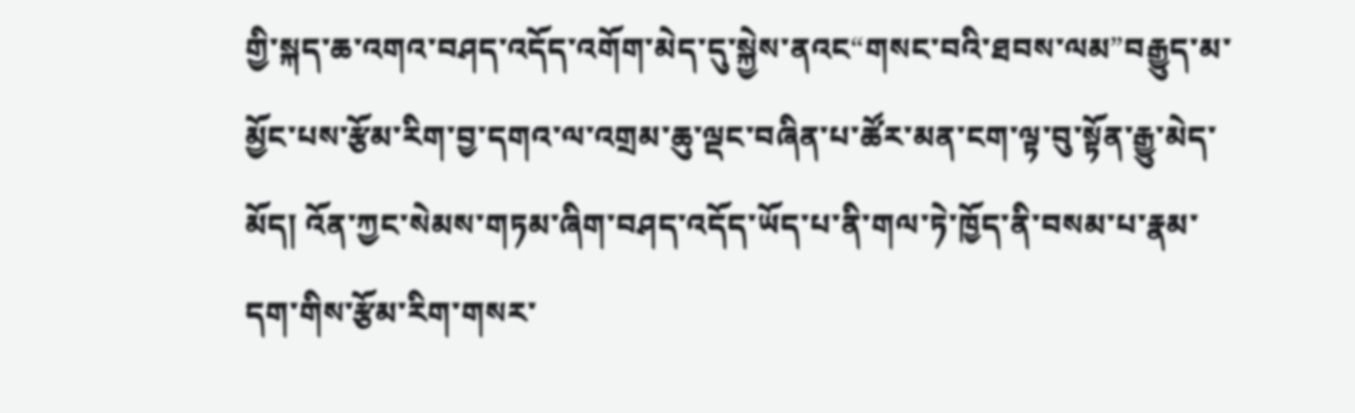གྱི་སྐད་ཆ་འགའ་བཤད་འདོད་འགོག་མེད་དུ་སྐྱེས་ནའང“གསང་བའི་ཐབས་ལམ”བརྒྱུད་མ་མྱོང་པས་རྩོམ་རིག་བྱ་དགའ་ལ་འགྲམ་ཆུ་ལྡང་བཞིན་པ་ཚོར་མན་ངག་ལྟ་བུ་སྟོན་རྒྱུ་མེད་མོད། འོན་ཀྱང་སེམས་གཏམ་ཞིག་བཤད་འདོད་ཡོད་པ་ནི་གལ་ཏེ་ཁྱོད་ནི་བསམ་པ་རྣམ་དག་གིས་རྩོམ་རིག་གསར་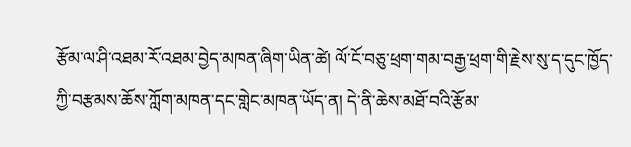རྩོམ་ལ་ཤི་འཐམ་རོ་འཐམ་བྱེད་མཁན་ཞིག་ཡིན་ཚེ། ལོ་ངོ་བཅུ་ཕྲག་གམ་བརྒྱ་ཕྲག་གི་རྗེས་སུ་ད་དུང་ཁྱོད་ཀྱི་བརྩམས་ཆོས་ཀློག་མཁན་དང་གླེང་མཁན་ཡོད་ན། དེ་ནི་ཆེས་མཐོ་བའི་རྩོམ་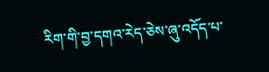རིག་གི་བྱ་དགའ་རེད་ཅེས་ཞུ་འདོད་པ་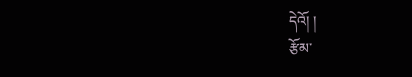དེའོ། །
རྩོམ་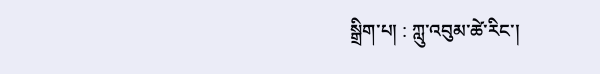སྒྲིག་པ། : ཀླུ་འབུམ་ཚེ་རིང་།